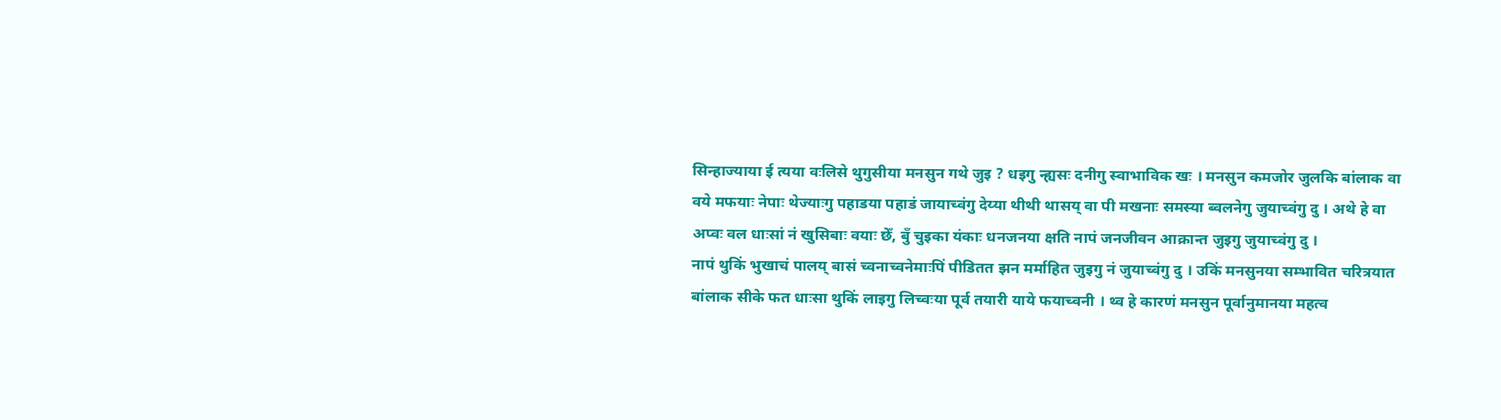सिन्हाज्याया ई त्यया वःलिसे थुगुसीया मनसुन गथे जुइ ? धइगु न्ह्यसः दनीगु स्वाभाविक खः । मनसुन कमजोर जुलकि बांलाक वा वये मफयाः नेपाः थेज्याःगु पहाडया पहाडं जायाच्वंगु देय्या थीथी थासय् वा पी मखनाः समस्या ब्वलनेगु जुयाच्वंगु दु । अथे हे वा अप्वः वल धाःसां नं खुसिबाः वयाः छेँ, बुँ चुइका यंकाः धनजनया क्षति नापं जनजीवन आक्रान्त जुइगु जुयाच्वंगु दु ।
नापं थुकिं भुखाचं पालय् बासं च्वनाच्वनेमाःपिं पीडितत झन मर्माहित जुइगु नं जुयाच्वंगु दु । उकिं मनसुनया सम्भावित चरित्रयात बांलाक सीके फत धाःसा थुकिं लाइगु लिच्वःया पूर्व तयारी याये फयाच्वनी । थ्व हे कारणं मनसुन पूर्वानुमानया महत्व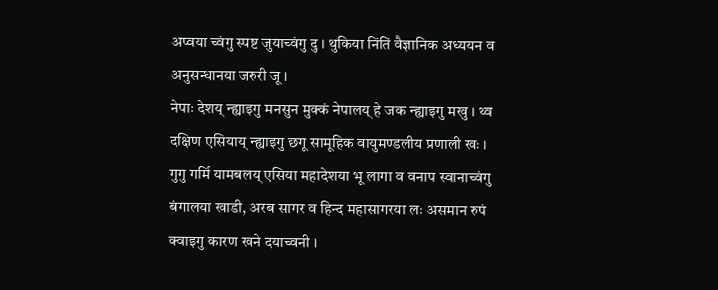अप्वया च्वंगु स्पष्ट जुयाच्वंगु दु । थुकिया निंतिं वैज्ञानिक अध्ययन व अनुसन्धानया जरुरी जू ।
नेपाः देशय् न्ह्याइगु मनसुन मुक्कं नेपालय् हे जक न्ह्याइगु मखु । थ्व दक्षिण एसियाय् न्ह्याइगु छगू सामूहिक वायुमण्डलीय प्रणाली खः । गुगु गर्मि यामबलय् एसिया महादेशया भू लागा व वनाप स्वानाच्वंगु बंगालया खाडी, अरब सागर व हिन्द महासागरया लः असमान रुपं क्वाइगु कारण खने दयाच्वनी ।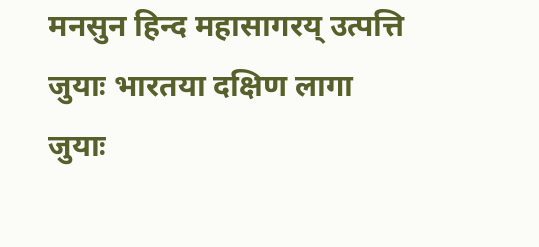मनसुन हिन्द महासागरय् उत्पत्ति जुयाः भारतया दक्षिण लागा जुयाः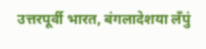उत्तरपूर्वी भारत, बंगलादेशया लँपुं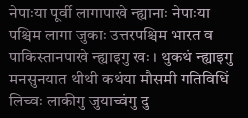नेपाःया पूर्वी लागापाखे न्ह्यानाः नेपाःया पश्चिम लागा जुकाः उत्तरपश्चिम भारत व पाकिस्तानपाखे न्ह्याइगु खः । थुकथं न्ह्याइगु मनसुनयात थीथी कथंया मौसमी गतिविधिं लिच्वः लाकीगु जुयाच्वंगु दु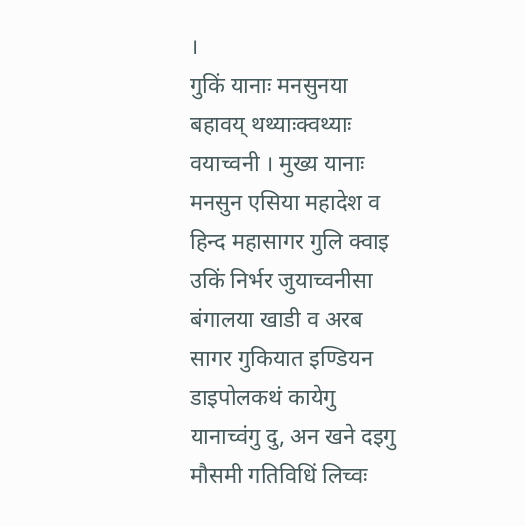।
गुकिं यानाः मनसुनया बहावय् थथ्याःक्वथ्याः वयाच्वनी । मुख्य यानाः मनसुन एसिया महादेश व हिन्द महासागर गुलि क्वाइ उकिं निर्भर जुयाच्वनीसा बंगालया खाडी व अरब सागर गुकियात इण्डियन डाइपोलकथं कायेगु यानाच्वंगु दु, अन खने दइगु मौसमी गतिविधिं लिच्वः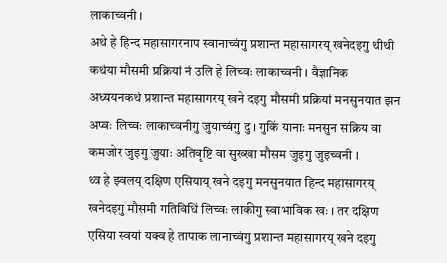लाकाच्वनी ।
अथे हे हिन्द महासागरनाप स्वानाच्वंगु प्रशान्त महासागरय् खनेदइगु थीथी कथंया मौसमी प्रक्रियां नं उलि हे लिच्वः लाकाच्वनी । वैज्ञानिक अध्ययनकथं प्रशान्त महासागरय् खने दइगु मौसमी प्रक्रियां मनसुनयात झन अप्वः लिच्वः लाकाच्वनीगु जुयाच्वंगु दु । गुकिं यानाः मनसुन सक्रिय वा कमजोर जुइगु जुयाः अतिवृष्टि वा सुख्खा मौसम जुइगु जुइच्वनी ।
थ्व हे झ्वलय् दक्षिण एसियाय् खने दइगु मनसुनयात हिन्द महासागरय् खनेदइगु मौसमी गतिविधिं लिच्वः लाकीगु स्वाभाविक खः । तर दक्षिण एसिया स्वयां यक्व हे तापाक लानाच्वंगु प्रशान्त महासागरय् खने दइगु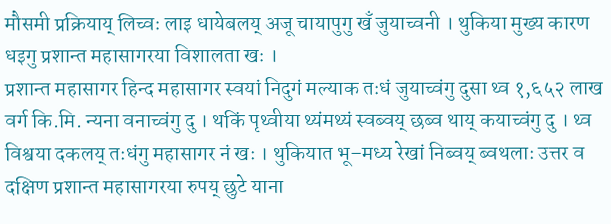मौसमी प्रक्रियाय् लिच्वः लाइ धायेबलय् अजू चायापुगु खँ जुयाच्वनी । थुकिया मुख्य कारण धइगु प्रशान्त महासागरया विशालता खः ।
प्रशान्त महासागर हिन्द महासागर स्वयां निदुगं मल्याक तःधं जुयाच्वंगु दुसा थ्व १,६५२ लाख वर्ग कि.मि. न्यना वनाच्वंगु दु । थकिं पृथ्वीया थ्यंमथ्यं स्वब्वय् छब्व थाय् कयाच्वंगु दु । थ्व विश्वया दकलय् तःधंगु महासागर नं खः । थुकियात भू–मध्य रेखां निब्वय् ब्वथलाः उत्तर व दक्षिण प्रशान्त महासागरया रुपय् छुटे याना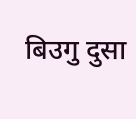बिउगु दुसा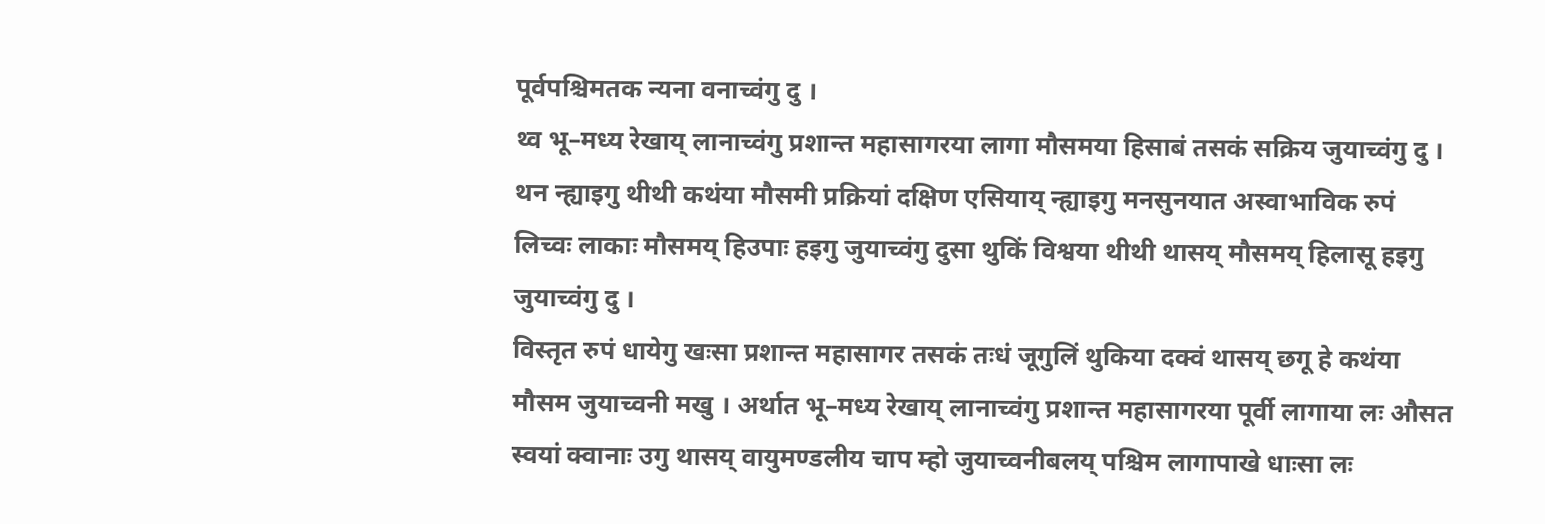पूर्वपश्चिमतक न्यना वनाच्वंगु दु ।
थ्व भू–मध्य रेखाय् लानाच्वंगु प्रशान्त महासागरया लागा मौसमया हिसाबं तसकं सक्रिय जुयाच्वंगु दु । थन न्ह्याइगु थीथी कथंया मौसमी प्रक्रियां दक्षिण एसियाय् न्ह्याइगु मनसुनयात अस्वाभाविक रुपं लिच्वः लाकाः मौसमय् हिउपाः हइगु जुयाच्वंगु दुसा थुकिं विश्वया थीथी थासय् मौसमय् हिलासू हइगु जुयाच्वंगु दु ।
विस्तृत रुपं धायेगु खःसा प्रशान्त महासागर तसकं तःधं जूगुलिं थुकिया दक्वं थासय् छगू हे कथंया मौसम जुयाच्वनी मखु । अर्थात भू–मध्य रेखाय् लानाच्वंगु प्रशान्त महासागरया पूर्वी लागाया लः औसत स्वयां क्वानाः उगु थासय् वायुमण्डलीय चाप म्हो जुयाच्वनीबलय् पश्चिम लागापाखे धाःसा लः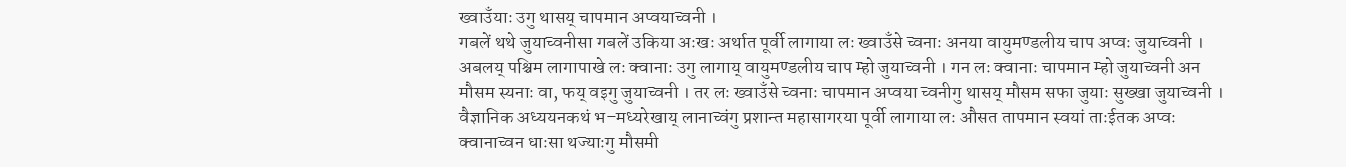ख्वाउँयाः उगु थासय् चापमान अप्वयाच्वनी ।
गबलें थथे जुयाच्वनीसा गबलें उकिया अःखः अर्थात पूर्वी लागाया लः ख्वाउँसे च्वनाः अनया वायुमण्डलीय चाप अप्वः जुयाच्वनी । अबलय् पश्चिम लागापाखे लः क्वानाः उगु लागाय् वायुमण्डलीय चाप म्हो जुयाच्वनी । गन लः क्वानाः चापमान म्हो जुयाच्वनी अन मौसम स्यनाः वा, फय् वइगु जुयाच्वनी । तर लः ख्वाउँसे च्वनाः चापमान अप्वया च्वनीगु थासय् मौसम सफा जुयाः सुख्खा जुयाच्वनी ।
वैज्ञानिक अध्ययनकथं भ–मध्यरेखाय् लानाच्वंगु प्रशान्त महासागरया पूर्वी लागाया लः औसत तापमान स्वयां ताःईतक अप्वः क्वानाच्वन धाःसा थज्याःगु मौसमी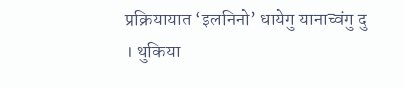प्रक्रियायात ‘इलनिनो’ धायेगु यानाच्वंगु दु । थुकिया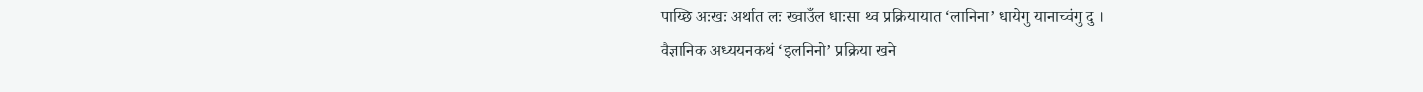पाय्छि अःखः अर्थात लः ख्वाउँल धाःसा थ्व प्रक्रियायात ‘लानिना’ धायेगु यानाच्वंगु दु ।
वैज्ञानिक अध्ययनकथं ‘इलनिनो’ प्रक्रिया खने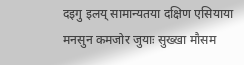दइगु इलय् सामान्यतया दक्षिण एसियाया मनसुन कमजोर जुयाः सुख्खा मौसम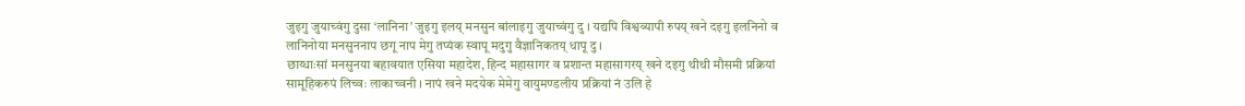जुइगु जुयाच्वंगु दुसा ‘लानिना’ जुइगु इलय् मनसुन बांलाइगु जुयाच्वंगु दु । यद्यपि विश्वव्यापी रुपय् खने दइगु इलनिनो व लानिनोया मनसुननाप छगू नाप मेगु तप्यंक स्वापू मदुगु वैज्ञानिकतय् धापू दु ।
छाय्धाःसां मनसुनया बहावयात एसिया महादेश, हिन्द महासागर व प्रशान्त महासागरय् खने दइगु थीथी मौसमी प्रक्रियां सामूहिकरुपं लिच्वः लाकाच्वनी । नापं खने मदयेक मेमेगु वायुमण्डलीय प्रक्रियां नं उलि हे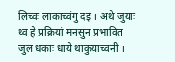लिच्वः लाकाच्वंगु दइ । अथे जुयाः थ्व हे प्रक्रियां मनसुन प्रभावित जुल धकाः धाये थाकुयाच्वनी ।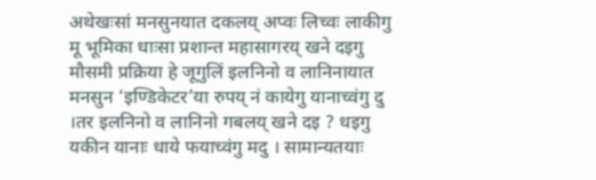अथेखःसां मनसुनयात दकलय् अप्वः लिच्वः लाकीगु मू भूमिका धाःसा प्रशान्त महासागरय् खने दइगु मौसमी प्रक्रिया हे जूगुलिं इलनिनो व लानिनायात मनसुन ‘इण्डिकेटर’या रुपय् नं कायेगु यानाच्वंगु दु ।तर इलनिनो व लानिनो गबलय् खने दइ ? धइगु यकीन यानाः धाये फयाच्वंगु मदु । सामान्यतयाः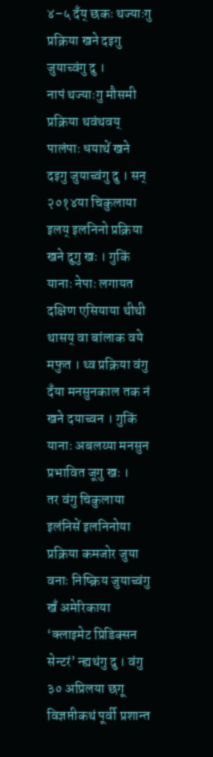४–५ दँय् छकः थज्याःगु प्रक्रिया खने दइगु जुयाच्वंगु दु ।
नापं थज्याःगु मौसमी प्रक्रिया थवंथवय् पालंपाः धयाथें खने दइगु जुयाच्वंगु दु । सन् २०१४या चिकुलाया इलय् इलनिनो प्रक्रिया खने दुगु खः । गुकिं यानाः नेपाः लगायत दक्षिण एसियाया थीथी थासय् वा बांलाक वये मफुत । थ्व प्रक्रिया वंगु दँया मनसुनकाल तक नं खने दयाच्वन । गुकिं यानाः अबलय्या मनसुन प्रभावित जूगु खः ।
तर वंगु चिकुलाया इलंनिसें इलनिनोया प्रक्रिया कमजोर जुया वनाः निष्क्रिय जुयाच्वंगु खँ अमेरिकाया ‘क्लाइमेट प्रिडिक्सन सेन्टरं’ न्ह्यथंगु दु । वंगु ३० अप्रिलया छगू विज्ञप्तीकथं पूर्वी प्रशान्त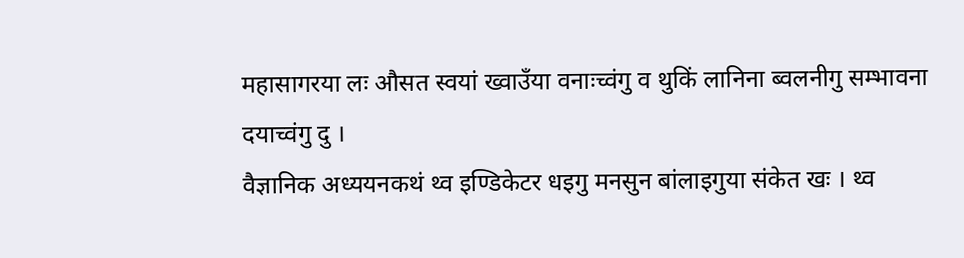महासागरया लः औसत स्वयां ख्वाउँया वनाःच्वंगु व थुकिं लानिना ब्वलनीगु सम्भावना दयाच्वंगु दु ।
वैज्ञानिक अध्ययनकथं थ्व इण्डिकेटर धइगु मनसुन बांलाइगुया संकेत खः । थ्व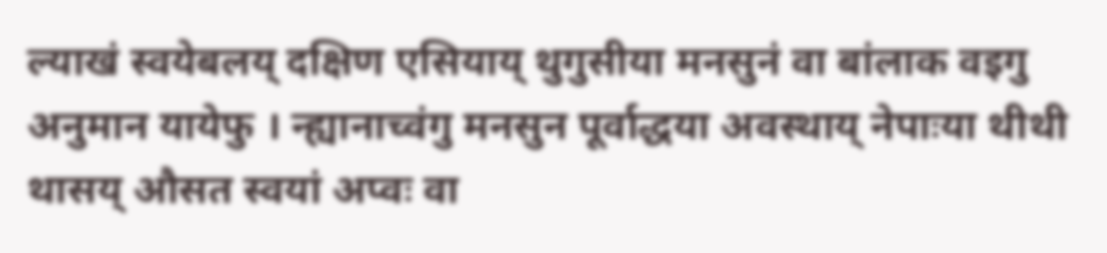ल्याखं स्वयेबलय् दक्षिण एसियाय् थुगुसीया मनसुनं वा बांलाक वइगु अनुमान यायेफु । न्ह्यानाच्वंगु मनसुन पूर्वाद्धया अवस्थाय् नेपाःया थीथी थासय् औसत स्वयां अप्वः वा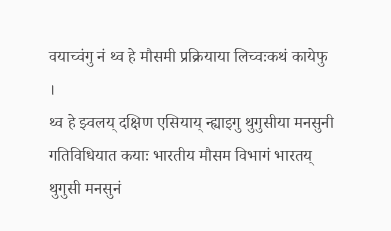वयाच्वंगु नं थ्व हे मौसमी प्रक्रियाया लिच्वःकथं कायेफु ।
थ्व हे झ्वलय् दक्षिण एसियाय् न्ह्याइगु थुगुसीया मनसुनी गतिविधियात कयाः भारतीय मौसम विभागं भारतय् थुगुसी मनसुनं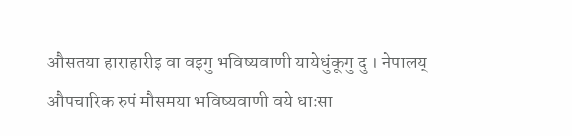औसतया हाराहारीइ वा वइगु भविष्यवाणी यायेधुंकूगु दु । नेपालय् औपचारिक रुपं मौसमया भविष्यवाणी वये धाःसा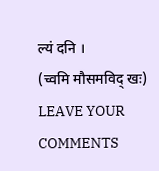ल्यं दनि ।
(च्वमि मौसमविद् खः)
LEAVE YOUR COMMENTS